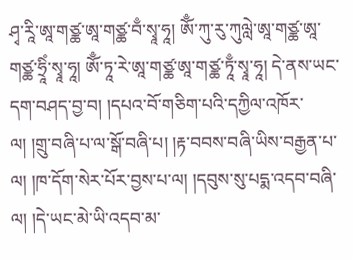ཤྭ་རཱི་ཨཱ་གཙྪ་ཨཱ་གཙྪ་བྃ་སྭཱ་ཧཱ། ཨོྃ་ཀུ་རུ་ཀུལླེ་ཨཱ་གཙྪ་ཨཱ་གཙྪ་ཧྲཱིཾ་སྭཱ་ཧཱ། ཨོྃ་ཏཱ་རེ་ཨཱ་གཙྪ་ཨཱ་གཙྪ་ཏཱྃ་སྭཱ་ཧཱ། དེ་ནས་ཡང་དག་བཤད་བྱ་བ། །དཔའ་བོ་གཅིག་པའི་དཀྱིལ་འཁོར་ལ། །གྲུ་བཞི་པ་ལ་སྒོ་བཞི་པ། །རྟ་བབས་བཞི་ཡིས་བརྒྱན་པ་ལ། །ཁ་དོག་སེར་པོར་བྱས་པ་ལ། །དབུས་སུ་པདྨ་འདབ་བཞི་ལ། །དེ་ཡང་མེ་ཡི་འདབ་མ་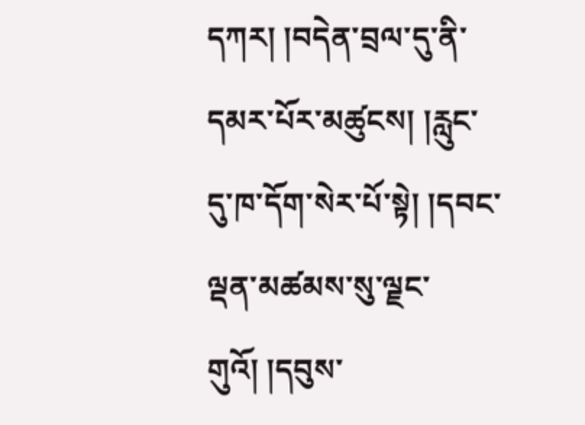དཀར། །བདེན་བྲལ་དུ་ནི་དམར་པོར་མཚུངས། །རླུང་དུ་ཁ་དོག་སེར་པོ་སྟེ། །དབང་ལྡན་མཚམས་སུ་ལྗང་གུའོ། །དབུས་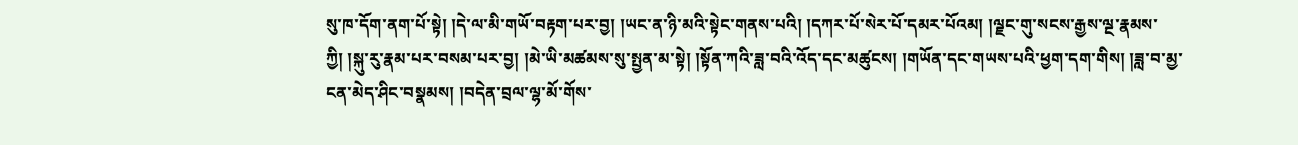སུ་ཁ་དོག་ནག་པོ་སྟེ། །དེ་ལ་མི་གཡོ་བརྟག་པར་བྱ། །ཡང་ན་ཉི་མའི་སྟེང་གནས་པའི། །དཀར་པོ་སེར་པོ་དམར་པོའམ། །ལྗང་གུ་སངས་རྒྱས་ལྔ་རྣམས་ཀྱི། །སྐུ་རུ་རྣམ་པར་བསམ་པར་བྱ། །མེ་ཡི་མཚམས་སུ་སྤྱན་མ་སྟེ། །སྟོན་ཀའི་ཟླ་བའི་འོད་དང་མཚུངས། །གཡོན་དང་གཡས་པའི་ཕྱག་དག་གིས། །ཟླ་བ་མྱ་ངན་མེད་ཤིང་བསྣམས། །བདེན་བྲལ་ལྷ་མོ་གོས་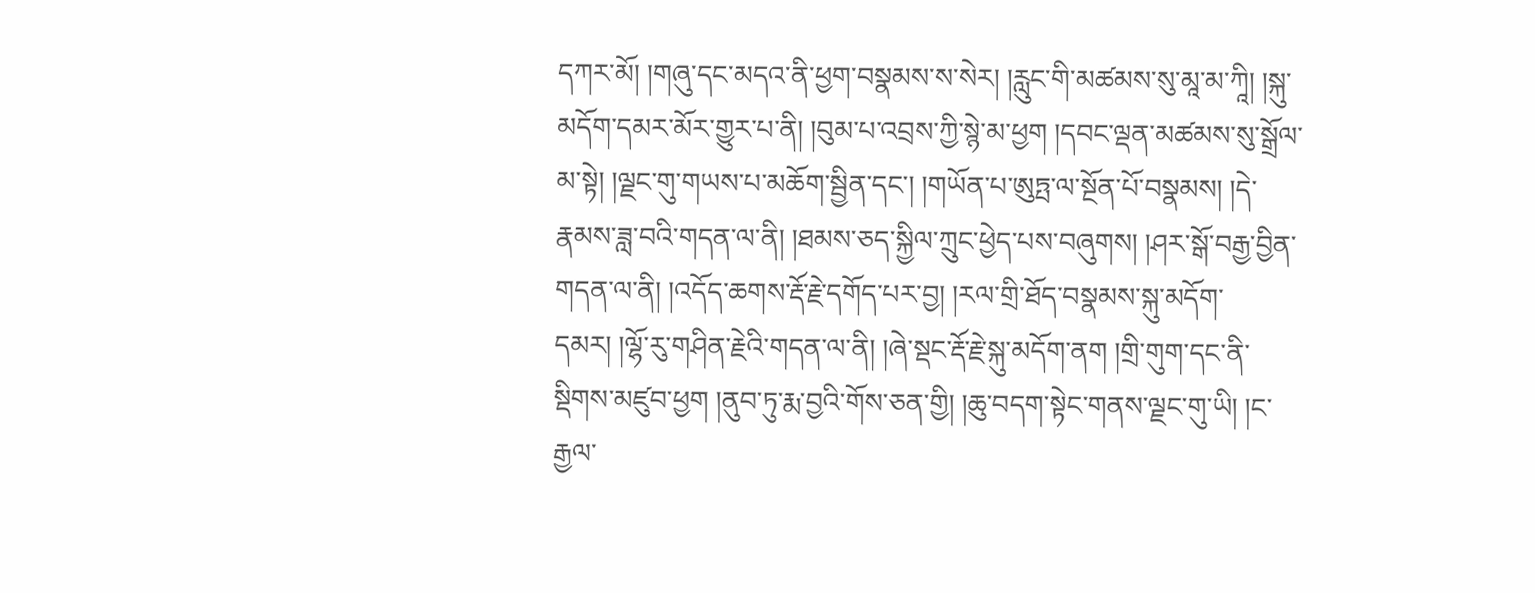དཀར་མོ། །གཞུ་དང་མདའ་ནི་ཕྱག་བསྣམས་ས་སེར། །རླུང་གི་མཚམས་སུ་མཱ་མ་ཀཱི། །སྐུ་མདོག་དམར་མོར་གྱུར་པ་ནི། །བུམ་པ་འབྲས་ཀྱི་སྙེ་མ་ཕྱག །དབང་ལྡན་མཚམས་སུ་སྒྲོལ་མ་སྟེ། །ལྗང་གུ་གཡས་པ་མཆོག་སྦྱིན་དང་། །གཡོན་པ་ཨུཏྤ་ལ་སྔོན་པོ་བསྣམས། །དེ་རྣམས་ཟླ་བའི་གདན་ལ་ནི། །ཐམས་ཅད་སྐྱིལ་ཀྲུང་ཕྱེད་པས་བཞུགས། །ཤར་སྒོ་བརྒྱ་བྱིན་གདན་ལ་ནི། །འདོད་ཆགས་རྡོ་རྗེ་དགོད་པར་བྱ། །རལ་གྲི་ཐོད་བསྣམས་སྐུ་མདོག་དམར། །ལྷོ་རུ་གཤིན་རྗེའི་གདན་ལ་ནི། །ཞེ་སྡང་རྡོ་རྗེ་སྐུ་མདོག་ནག །གྲི་གུག་དང་ནི་སྡིགས་མཛུབ་ཕྱག །ནུབ་ཏུ་རྨ་བྱའི་གོས་ཅན་གྱི། །ཆུ་བདག་སྟེང་གནས་ལྗང་གུ་ཡི། །ང་རྒྱལ་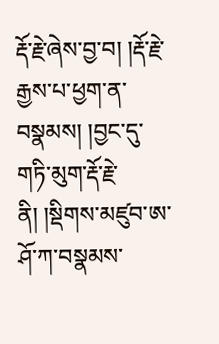རྡོ་རྗེ་ཞེས་བྱ་བ། །རྡོ་རྗེ་རྒྱས་པ་ཕྱག་ན་བསྣམས། །བྱང་དུ་གཏི་མུག་རྡོ་རྗེ་ནི། །སྡིགས་མཛུབ་ཨ་ཤོ་ཀ་བསྣམས་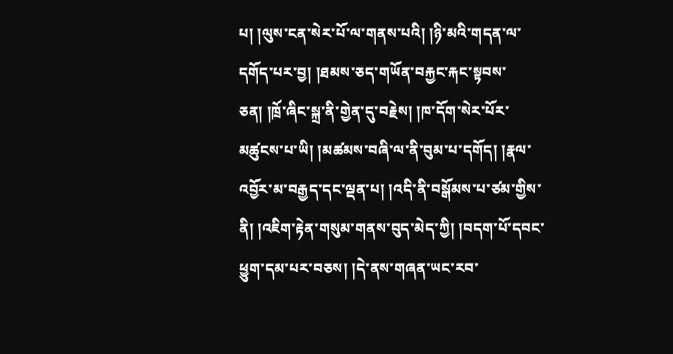པ། །ལུས་ངན་སེར་པོ་ལ་གནས་པའི། །ཉི་མའི་གདན་ལ་དགོད་པར་བྱ། །ཐམས་ཅད་གཡོན་བརྐྱང་རྐང་སྟབས་ཅན། །ཁྲོ་ཞིང་སྐྲ་ནི་གྱེན་དུ་བརྗེས། །ཁ་དོག་སེར་པོར་མཚུངས་པ་ཡི། །མཚམས་བཞི་ལ་ནི་བུམ་པ་དགོད། །རྣལ་འབྱོར་མ་བརྒྱད་དང་ལྡན་པ། །འདི་ནི་བསྒོམས་པ་ཙམ་གྱིས་ནི། །འཇིག་རྟེན་གསུམ་གནས་བུད་མེད་ཀྱི། །བདག་པོ་དབང་ཕྱུག་དམ་པར་བཅས། །དེ་ནས་གཞན་ཡང་རབ་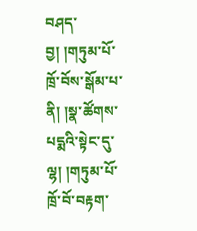བཤད་བྱ། །གཏུམ་པོ་ཁྲོ་བོས་སྒོམ་པ་ནི། །སྣ་ཚོགས་པདྨའི་སྟེང་དུ་ལྷ། །གཏུམ་པོ་ཁྲོ་བོ་བརྟག་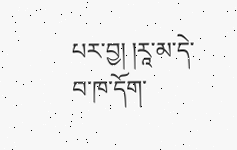པར་བྱ། །རཱ་མ་དེ་བ་ཁ་དོག་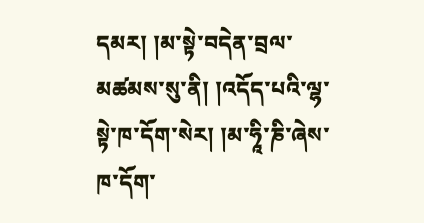དམར། །མ་སྟེ་བདེན་བྲལ་མཚམས་སུ་ནི། །འདོད་པའི་ལྷ་སྟེ་ཁ་དོག་སེར། །མ་ཧཱི་ཎི་ཞེས་ཁ་དོག་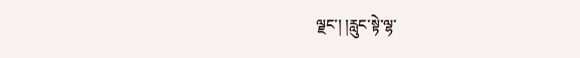ལྗང་། །རླུང་སྟེ་ལྷ་